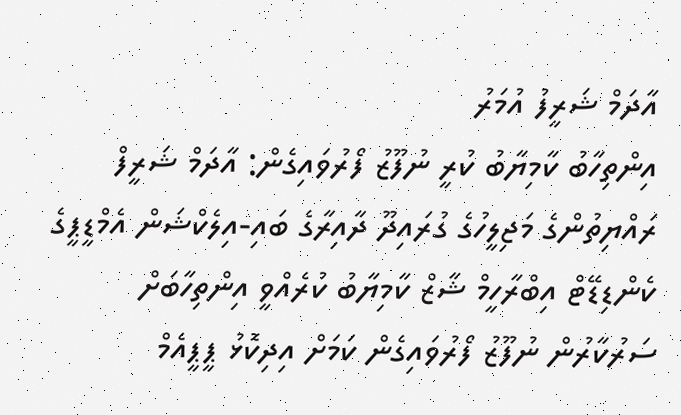އާދަމް ޝަރީފު އުމަރު
އިންތިހާބު ކާމިޔާބު ކުރީ ނުފޫޒު ފޯރުވައިގެން: އާދަމް ޝަރީފް
ރައްޔިތުންގެ މަޖިލީހުގެ ގުރައިދޫ ދާއިރާގެ ބައި-އިލެކްޝަން އެމްޑީޕީގެ ކެންޑިޑޭޓް އިބްރާހީމް ޝާޒް ކާމިޔާބު ކުރެއްވީ އިންތިހާބަށް ސަރުކާރުން ނުފޫޒު ފޯރުވައިގެން ކަމަށް އިދިކޮޅު ޕީޕީއެމް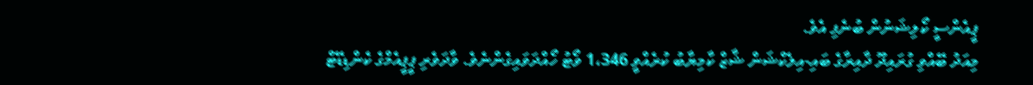ޕީއެންސީ ކޯލިޝަނުން ބުނެފި އެވެ.
މިއަދު ބޭއްވި ގުރައިދޫ ދާއިރާގެ ބައި-އިލެކްޝަން ޝާޒް ކާމިޔާބު ކުރެއްވީ 1،346 ވޯޓު ހޯއްދަވައިގެންނެވެ. ވާދަވެރި ޕީޕީއެމްގެ ކެންޑިޑޭޓް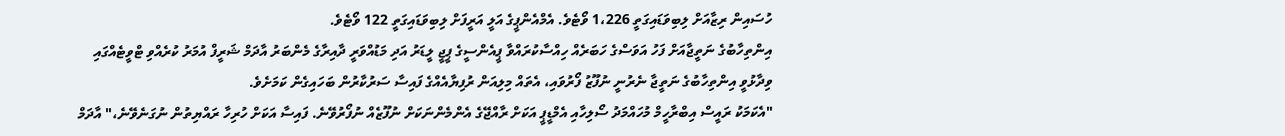ހުސައިން ރިޒާއަށް ލިބިވަޑައިގަތީ 1،226 ވޯޓެވެ. އެމްއެންޕީގެ އަލީ އަރީފަށް ލިބިވަޑައިގަތީ 122 ވޯޓެވެ.
އިންތިހާބުގެ ނަތީޖާއަށް ފަހު އަވަސްގެ ހަބަރެއް ހިއްސާކުރައްވާ ޕީއެންސީގެ ޕީޖީ ލީޑަރު އަދި މަޑުއްވަރީ ދާއިރާގެ މެންބަރު އާދަމް ޝަރީފް އުމަރު ކުރެއްވި ޓްވީޓެއްގައި ވިދާޅުވީ އިންތިހާބުގެ ނަތީޖާ ނެރުނީ ނުފޫޒު ފޯރުވައި، އެތައް މިލިއަން ރުފިޔާއެއްގެ ފައިސާ ސަރުކާރުން ބަހައިގެން ކަމަށެވެ.
"އެކަމަކު ރައީސް އިބްރާހީމް މުހައްމަދު ސޯލިހާއި އެމްޑީޕީ އަކަށް ރާއްޖޭގެ އެންމެންނަކަށް ނުފޫޒެއް ނުފޯރުވޭނެ. ފައިސާ އަކަށް ހުރިހާ ރައްޔިތުން ނުގަނެވޭނެ،" އާދަމް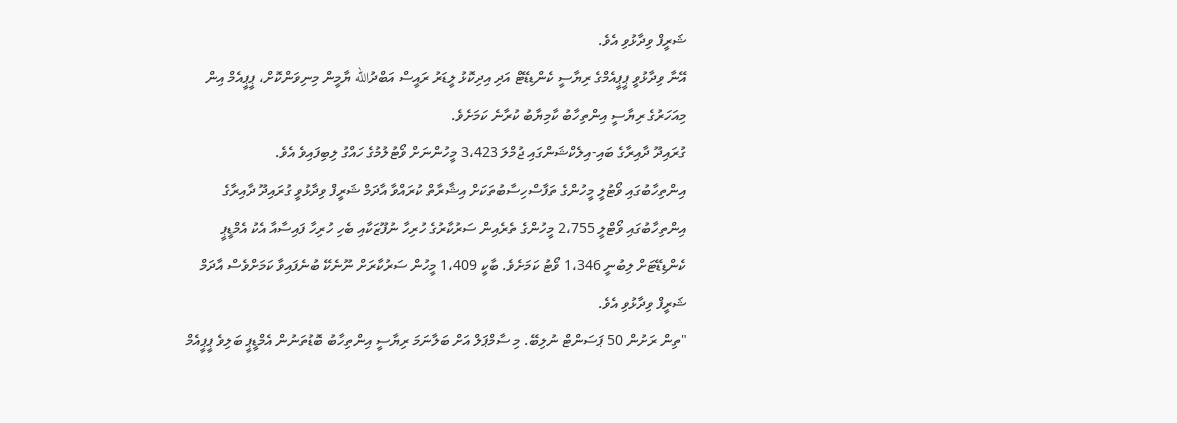ޝަރީފް ވިދާޅުވި އެވެ.
އޭނާ ވިދާޅުވީ ޕީޕީއެމްގެ ރިޔާސީ ކެންޑިޑޭޓް އަދި އިދިކޮޅު ލީޑަރު ރައީސް އަބްދުالله ޔާމީން މިނިވަންކޮށް، ޕީޕީއެމް އިން މިއަހަރުގެ ރިޔާސީ އިންތިހާބު ކާމިޔާބު ކުރާނެ ކަމަށެވެ.
ގުރައިދޫ ދާއިރާގެ ބައި-އިލެކްޝަންގައި ޖުމްލަ 3،423 މީހުންނަށް ވޯޓުލުމުގެ ހައްގު ލިބިފައިވެ އެވެ.
އިންތިހާބުގައި ވޯޓުލީ މީހުންގެ ތަފާސްހިސާބުތަކަށް އިޝާރާތް ކުރައްވާ އާދަމް ޝަރީފް ވިދާޅުވީ ގުރައިދޫ ދާއިރާގެ އިންތިހާބުގައި ވޯޓްލީ 2،755 މީހުންގެ ތެރެއިން ސަރުކާރުގެ ހުރިހާ ނުފޫޒަކާއި ބެހި ހުރިހާ ފައިސާއާ އެކު އެމްޑީޕީ ކެންޑިޑޭޓަށް ލިބުނީ 1،346 ވޯޓު ކަމަށެވެ. ބާކީ 1،409 މީހުން ސަރުކާރަށް ނޫނެކޭ ބުނެފައިވާ ކަމަށްވެސް އާދަމް ޝަރީފް ވިދާޅުވި އެވެ.
"ތިން ރަށުން 50 ޕަސަންޓް ނުލިބޭ. މި ސާމްޕަލް އަށް ބަލާނަމަ ރިޔާސީ އިންތިހާބު ބޮޑުތަނުން އެމްޑީޕީ ބަލިވެ ޕީޕީއެމް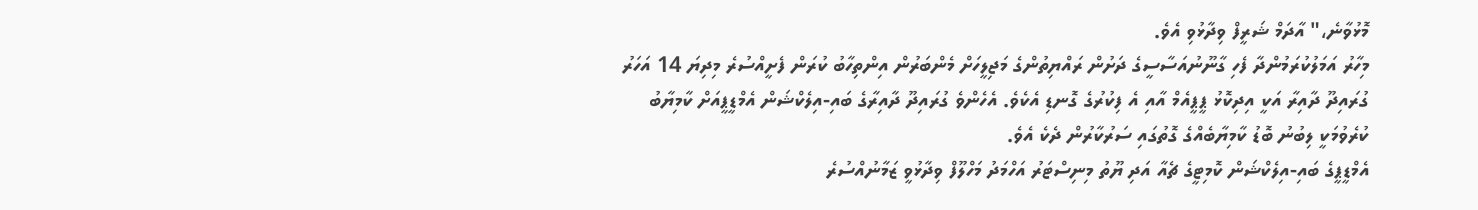މޮޅުވާނެ،" އާދަމް ޝަރީފް ވިދާޅުވި އެވެ.
މިހާރު އަމަލުކުރަމުންދާ ފެހި ގާނޫނުއަސާސީގެ ދަށުން ރައްޔިތުންގެ މަޖިލީހަށް މެންބަރުން އިންތިހާބު ކުރަން ފެށީއްސުރެ މިދިޔަ 14 އަހަރު ގުރައިދޫ ދާއިރާ އަކީ އިދިކޮޅު ޕީޕީއެމް އާއި އެ ފިކުރުގެ ގޮނޑި އެކެވެ. އެހެންވެ ގުރައިދޫ ދާއިރާގެ ބައި-އިލެކްޝަން އެމްޑީޕީއަށް ކާމިޔާބު ކުރެވުމަކީ ލިބުނު ބޮޑު ކާމިޔާބެއްގެ ގޮތުގައި ސަރުކާރުން ދެކެ އެވެ.
އެމްޑީޕީގެ ބައި-އިލެކްޝަން ކޮމިޓީގެ ޗެއާ އަދި ޔޫތު މިނިސްޓަރު އަހްމަދު މަހްލޫފް ވިދާޅުވީ ޒަމާނުއްސުރެ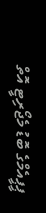ޕީޕީއެމްގެ ބޮޑު މެޖޯރިޓީ އޮތް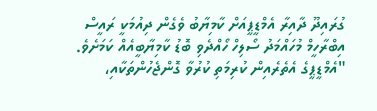ގުރައިދޫ ދާއިރާ އެމްޑީޕީއަށް ކާމިޔާބު ވެގެން ދިއުމަކީ ރައީސް އިބްރާހީމް މުހައްމަދު ސޯލިހް ހޯއްދެވި ބޮޑު ކާމިޔާބީއެއް ކަމަށެވެ.
"އެމްޑީޕީގެ އެތެރެއިން ކުރިމަތި ކުރުވާ ގޮންޖެހުންތަކާއި،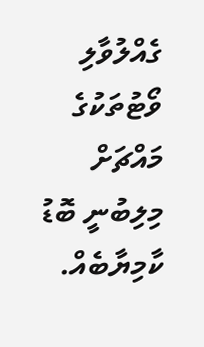ގެއްލުވާލި ވޯޓުތަކުގެ މައްޗަށް މިލިބުނީ ބޮޑު ކާމިޔާބެއް.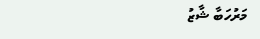މަރުހަބާ ޝާޒު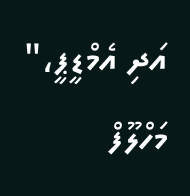އަދި އެމްޑީޕީ،" މަހްލޫފް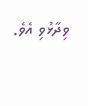ވިދާޅުވި އެވެ.